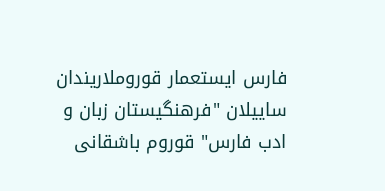فارس ایستعمار قوروملاریندان ساییلان "فرهنگیستان زبان و ادب فارس" قوروم باشقانی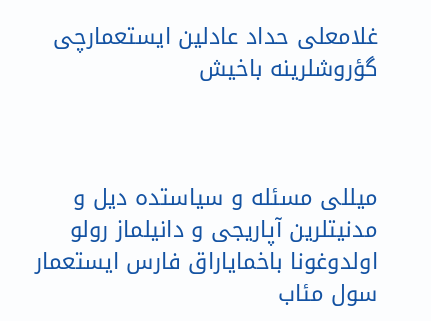غلامعلی حداد عادلین ایستعمارچی گؤروشلرینه باخیش



میللی مسئله و سیاستده دیل و مدنیتلرین آپاریجی و دانیلماز رولو اولدوغونا باخمایاراق فارس ایستعمار سول مئاب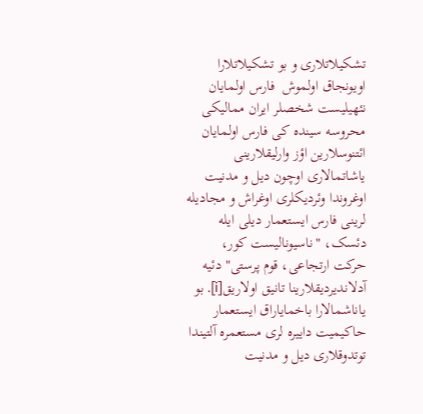تشکیلاتلاری و بو تشکیلاتلارا اویونجاق اولموش  فارس اولمایان نئهیلیست شخصلر ایران ممالیکی محروسه سینده کی فارس اولمایان ائتنوسلارین اؤز وارلیقلارینی یاشاتمالاری اوچون دیل و مدنیت اوغروندا وئردیکلری اوغراش و مجادیله لرینی فارس ایستعمار دیلی ایله دئسک، "ناسیونالیست کور، حرکت ارتجاعی، قوم پرستی" دئیه آدلاندیردیقلارینا تانیق اولاریق[i]. بو یاناشمالارا باخمایاراق ایستعمار حاکیمیت داییره لری مستعمره آلتیندا توتدوقلاری دیل و مدنیت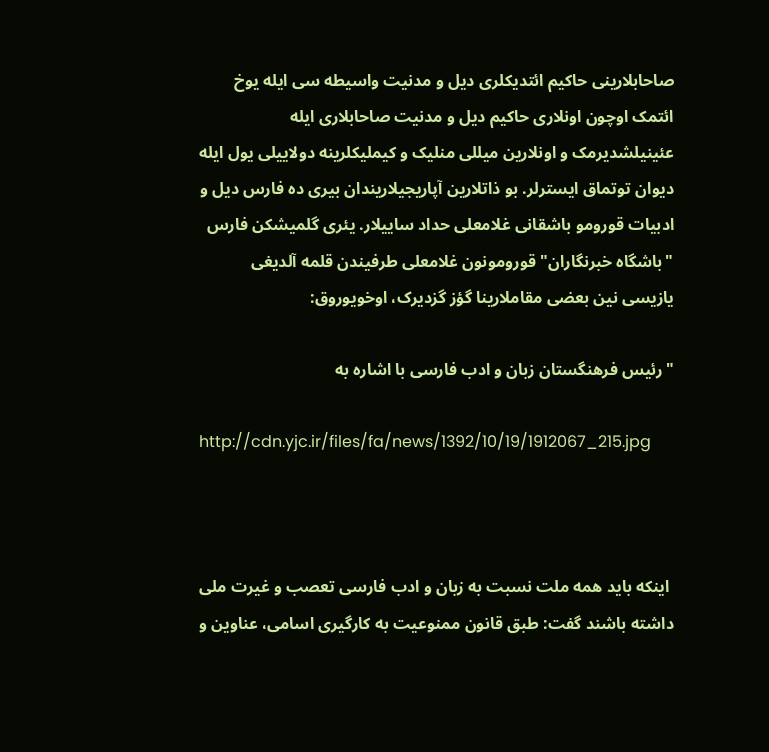صاحابلارینی حاکیم ائتدیکلری دیل و مدنیت واسیطه سی ایله یوخ ائتمک اوچون اونلاری حاکیم دیل و مدنیت صاحابلاری ایله عئینیلشدیرمک و اونلارین میللی منلیک و کیملیکلرینه دولاییلی یول ایله دیوان توتماق ایسترلر. بو ذاتلارین آپاریجیلاریندان بیری ده فارس دیل و ادبیات قورومو باشقانی غلامعلی حداد ساییلار. یئری گلمیشکن فارس "باشگاه خبرنگاران" قورومونون غلامعلی طرفیندن قلمه آلدیغی یازیسی نین بعضی مقاملارینا گؤز گزدیرک، اوخویوروق:

"رئیس فرهنگستان زبان و ادب فارسی با اشاره به

http://cdn.yjc.ir/files/fa/news/1392/10/19/1912067_215.jpg



 اینکه باید همه ملت نسبت به زبان و ادب فارسی تعصب و غیرت ملی داشته باشند گفت: طبق قانون ممنوعیت به کارگیری اسامی، عناوین و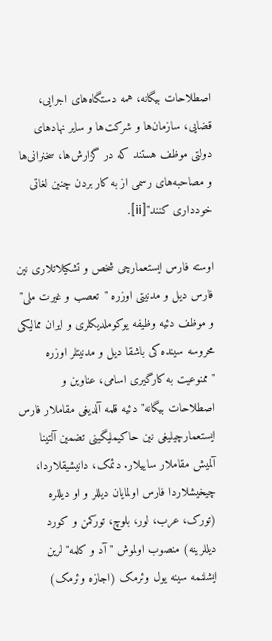اصطلاحات بیگانه، همه دستگاه‌های اجرایی، قضایی، سازمان‌ها و شرکت‌ها و سایر نهادهای دولتی موظف هستند که در گزارش‌ها، سخنرانی‌ها و مصاحبه‌های رسمی از به کار بردن چنین لغاتی خودداری کنند"[ii].

اوسته فارس ایستعمارچی شخص و تشکیلاتلاری نین فارس دیل و مدنیتی اوزره "تعصب و غیرت ملی" و موظف دئیه وظیفه یوکوملدیکلری و ایران ممالیکی محروسه سینده کی باشقا دیل و مدنیتلر اوزره "ممنوعیت به کارگیری اسامی، عناوین و اصطلاحات بیگانه" دئیه قلمه آلدیغی مقاملار فارس ایستعمارچیلیغی نین حاکیملیگینی تضمین آلتینا آلمیش مقاملار ساییلار. دئمک، دانیشیقلاردا، چیخیشلاردا فارس اولمایان دیللر و او دیللره (تورک، عرب، لور، بلوچ، تورکمن و کورد دیللرینه) منصوب اولموش "آد و کلمه" لرین ایشلنمه سینه یول وئرمک (اجازه وئرمک)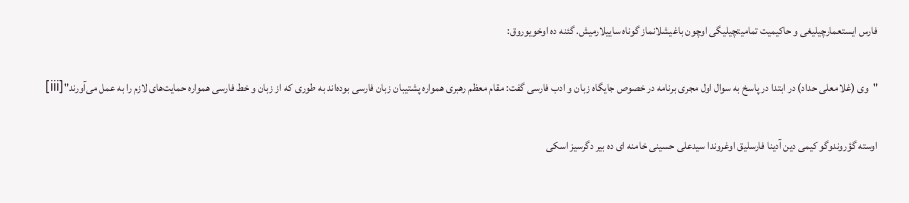فارس ایستعمارچیلیغی و حاکیمیت تمامیتچیلیگی اوچون باغیشلانماز گوناه ساییلارمیش. گئنه ده اوخویوروق:

"وی (غلامعلی حداد) در ابتدا در پاسخ به سوال اول مجری برنامه در خصوص جایگاه زبان و ادب فارسی گفت: مقام معظم رهبری همواره پشتیبان زبان فارسی بوده‌اند به طوری که از زبان و خط فارسی همواره حمایت‌های لازم را به عمل می‌آورند"[iii]

اوسته گؤروندوگو کیمی دین آدینا فارسلیق اوغروندا سیدعلی حسینی خامنه ای ده بیر دگرسیز اسکی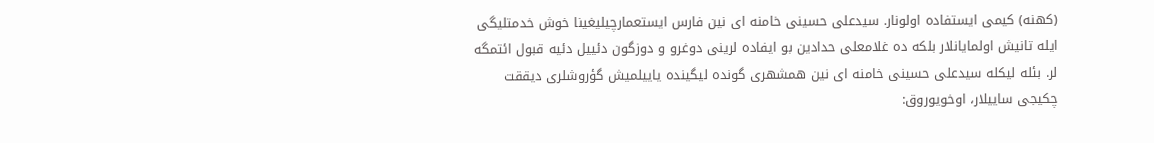(کهنه) کیمی ایستفاده اولونار. سیدعلی حسینی خامنه ای نین فارس ایستعمارچیلیغینا خوش خدمتلیگی ایله تانیش اولمایانلار بلکه ده غلامعلی حدادین بو ایفاده لرینی دوغرو و دوزگون دئییل دئیه قبول ائتمگه لر. بئله لیکله سیدعلی حسینی خامنه ای نین همشهری گونده لیگینده یاییلمیش گؤروشلری دیققت چکیجی ساییلار، اوخویوروق: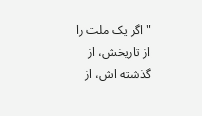"اگر یک ملت را از تاریخش، از گذشته اش، از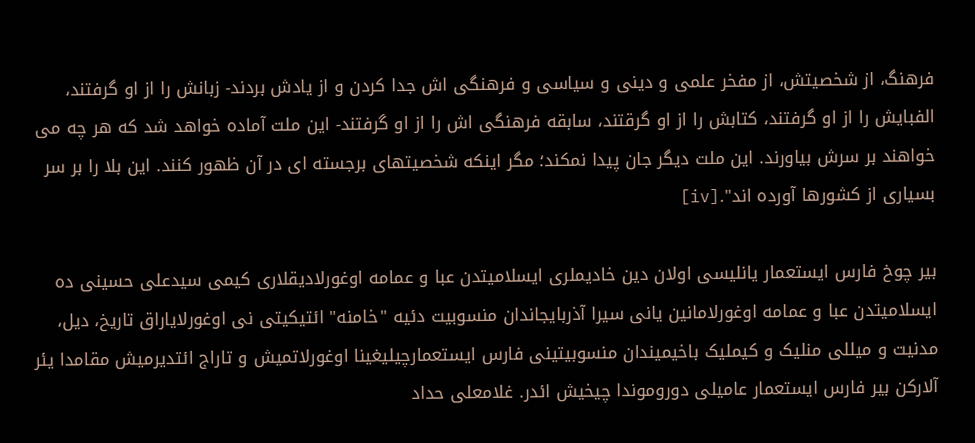فرهنگ، از شخصیتش، از مفخر علمی و دینی و سیاسی و فرهنگی اش جدا کردن و از یادش بردند- زبانش را از او گرفتند، الفبایش را از او گرفتند، کتابش را از او گرقتند، سابقه فرهنگی اش را از او گرفتند- این ملت آماده خواهد شد که هر چه می خواهند بر سرش بیاورند. این ملت دیگر جان پیدا نمکند؛ مگر اینکه شخصیتهای برجسته ای در آن ظهور کنند. این بلا را بر سر بسیاری از کشورها آورده اند".[iv]

بیر چوخ فارس ایستعمار یانلیسی اولان دین خادیملری ایسلامیتدن عبا و عمامه اوغورلادیقلاری کیمی سیدعلی حسینی ده ایسلامیتدن عبا و عمامه اوغورلامانین یانی سیرا آذربایجاندان منسوبیت دئیه "خامنه" ائتیکیتی نی اوغورلایاراق تاریخ، دیل، مدنیت و میللی منلیک و کیملیک باخیمیندان منسوبیتینی فارس ایستعمارچیلیغینا اوغورلاتمیش و تاراج ائتدیرمیش مقامدا یئر آلارکن بیر فارس ایستعمار عامیلی دوروموندا چیخیش ائدر. غلامعلی حداد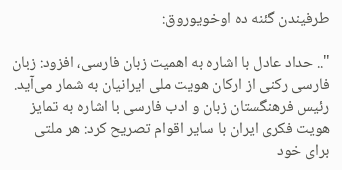طرفیندن گئنه ده اوخویوروق:

".. حداد عادل با اشاره به اهمیت زبان فارسی، افزود: زبان فارسی رکنی از ارکان هویت ملی ایرانیان به شمار می‌آید. رئیس فرهنگستان زبان و ادب فارسی با اشاره به تمایز هویت فکری ایران با سایر اقوام تصریح کرد: هر ملتی برای خود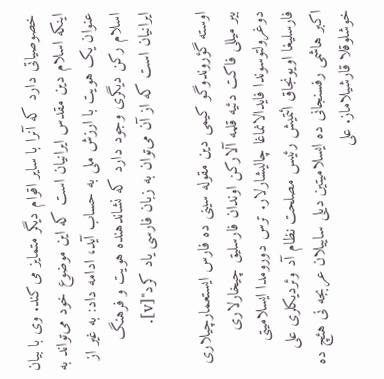خصوصیاتی دارد که آنرا با سایر اقوام دیگر متمایز می‌کند. وی با بیان اینکه اسلام دین مقدس ایرانیان است که این موضوع خود می‌تواند به عنوان یک هویت با ارزش ملی به حساب آید، ادامه داد: به غیر از اسلام رکن دیگری وجود دارد که نشاندهنده هویت و فرهنگ ایرانیان است که از آن می‌توان به زبان فارسی یاد کرد"[v].

اوسته گؤروندوگو کیمی دین مقوله سینی ده فارس ایستعمارچیلاری بیر میللی فاکت دئیه قلمه آلارکن اوندان فارسلیق چیخارلاری دوغرولتوسوندا فایدالانماغا چالیشارلار. ترس دورومدا ایسلامیتی فارسلیغا اویونجاق ائتمیش رئیس مصلحت نظام آد وئردیکلری علی اکبر هاشمی رفسنجانی ده ایسلامیتین دیلی ساییلان عربجه نی هئچ ده خوشلوقلا قارشیلاماز. علی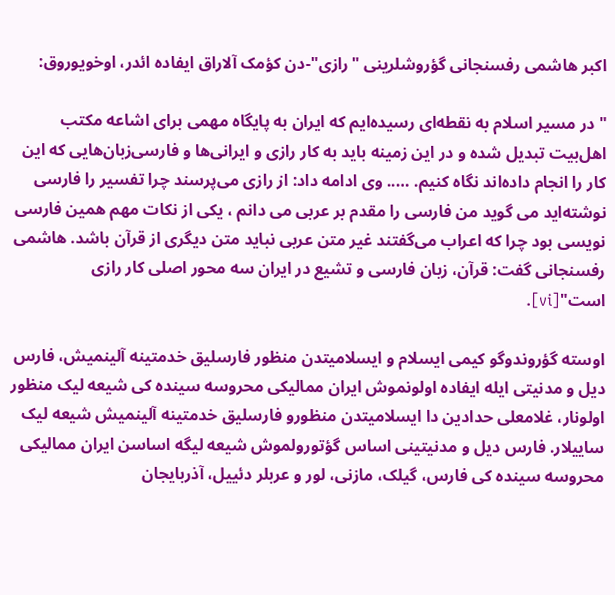اکبر هاشمی رفسنجانی گؤروشلرینی "رازی"-دن کؤمک آلاراق ایفاده ائدر، اوخویوروق:

" در مسیر اسلام به نقطه‌ای رسیده‌ایم که ایران به پایگاه مهمی برای اشاعه مکتب اهل‌بیت تبدیل شده و در این زمینه باید به کار رازی و ایرانی‌ها و فارسی‌زبان‌هایی که این کار را انجام داده‌اند نگاه کنیم. ….. وی ادامه داد: از رازی می‌پرسند چرا تفسیر را فارسی نوشته‌اید می گوید من فارسی را مقدم بر عربی می دانم ، یکی از نکات مهم همین فارسی نویسی بود چرا که اعراب می‌گفتند غیر متن عربی نباید متن دیگری از قرآن باشد. هاشمی رفسنجانی گفت: قرآن، زبان فارسی و تشیع در ایران سه محور اصلی کار رازی است"[vi].

اوسته گؤروندوگو کیمی ایسلام و ایسلامیتدن منظور فارسلیق خدمتینه آلینمیش، فارس دیل و مدنیتی ایله ایفاده اولونموش ایران ممالیکی محروسه سینده کی شیعه لیک منظور اولونار، غلامعلی حدادین دا ایسلامیتدن منظورو فارسلیق خدمتینه آلینمیش شیعه لیک ساییلار. فارس دیل و مدنیتینی اساس گؤتورولموش شیعه لیگه اساسن ایران ممالیکی محروسه سینده کی فارس، گیلک، مازنی، لور و عربلر دئییل، آذربایجان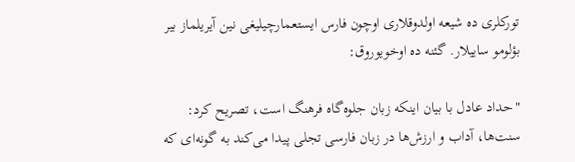تورکلری ده شیعه اولدوقلاری اوچون فارس ایستعمارچیلیغی نین آیریلماز بیر بؤلومو ساییلار. گئنه ده اوخویوروق:

"حداد عادل با بیان اینکه زبان جلوه‌گاه فرهنگ است، تصریح کرد: سنت‌ها، آداب و ارزش‌ها در زبان فارسی تجلی پیدا می‌کند به گونه‌ای که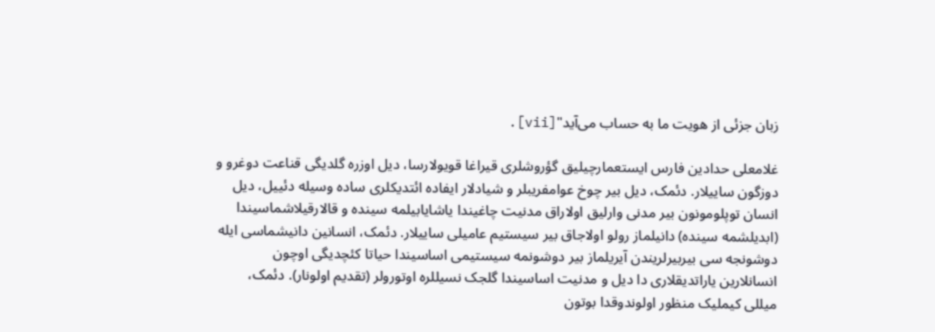زبان جزئی از هویت ما به حساب می‌آید"[vii].

غلامعلی حدادین فارس ایستعمارچیلیق گؤروشلری قیراغا قویولارسا، دیل اوزره گلدیگی قناعت دوغرو و دوزگون ساییلار. دئمک، دیل بیر چوخ عوامفریبلر و شیادلار ایفاده ائتدیکلری ساده وسیله دئییل، دیل انسان توپلومونون بیر مدنی وارلیق اولاراق مدنیت چاغیندا یاشایابیلمه سینده و قالارقیلاشماسیندا (ابدیلشمه سینده) دانیلماز رولو اولاجاق بیر سیستیم عامیلی ساییلار. دئمک، انسانین دانیشماسی ایله دوشونجه سی بیربیرلریندن آیریلماز بیر دوشونمه سیستیمی اساسیندا حیاتا کئچدیگی اوچون انسانلارین یاراتدیقلاری دا دیل و مدنیت اساسیندا گلجک نسیللره اوتورولر (تقدیم اولونار). دئمک، میللی کیملیک منظور اولوندوقدا بوتون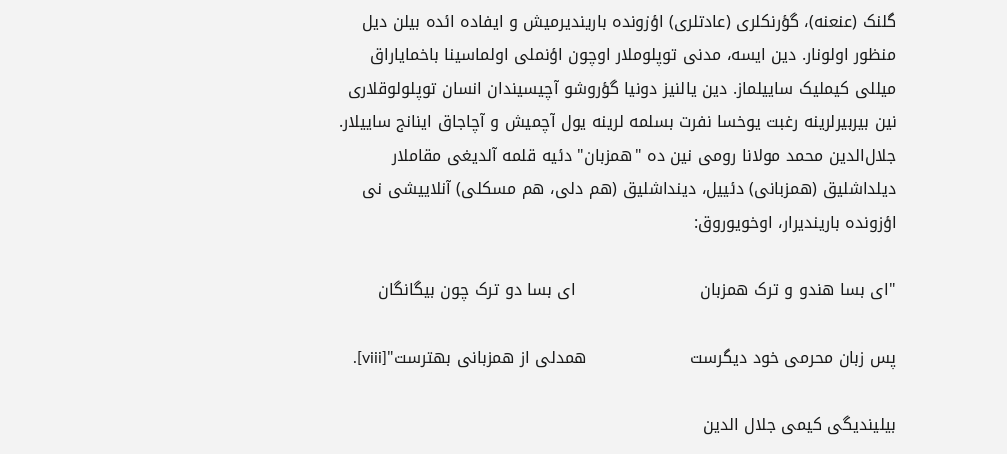گلنک (عنعنه)، گؤرنکلری (عادتلری) اؤزونده باریندیرمیش و ایفاده ائده بیلن دیل منظور اولونار. دین ایسه، مدنی توپلوملار اوچون اؤنملی اولماسینا باخمایاراق میللی کیملیک ساییلماز. دین یالنیز دونیا گؤروشو آچیسیندان انسان توپلولوقلاری نین بیربیرلرینه رغبت یوخسا نفرت بسلمه لرینه یول آچمیش و آچاجاق اینانج ساییلار. جلال‌الدین محمد مولانا رومی نین ده "همزبان" دئیه قلمه آلدیغی مقاملار دیلداشلیق (همزبانی) دئییل، دینداشلیق (هم دلی، هم مسکلی) آنلاییشی نی اؤزونده باریندیرار، اوخویوروق:

"ای بسا هندو و ترک همزبان                       ای بسا دو ترک چون بیگانگان

پس زبان محرمی خود دیگرست                   همدلی از همزبانی بهترست"[viii].

بیلیندیگی کیمی جلال الدین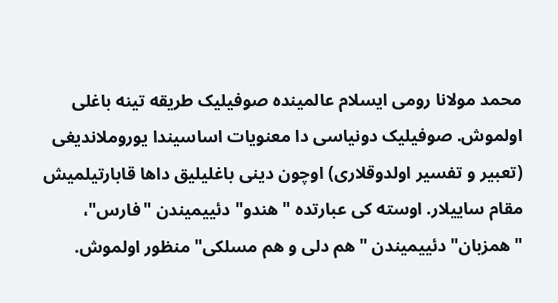محمد مولانا رومی ایسلام عالمینده صوفیلیک طریقه تینه باغلی اولموش. صوفیلیک دونیاسی دا معنویات اساسیندا یوروملاندیغی (تعبیر و تفسیر اولدوقلاری) اوچون دینی باغلیلیق داها قابارتیلمیش مقام ساییلار. اوسته کی عبارتده "هندو" دئییمیندن "فارس"، "همزبان" دئییمیندن "هم دلی و هم مسلکی" منظور اولموش.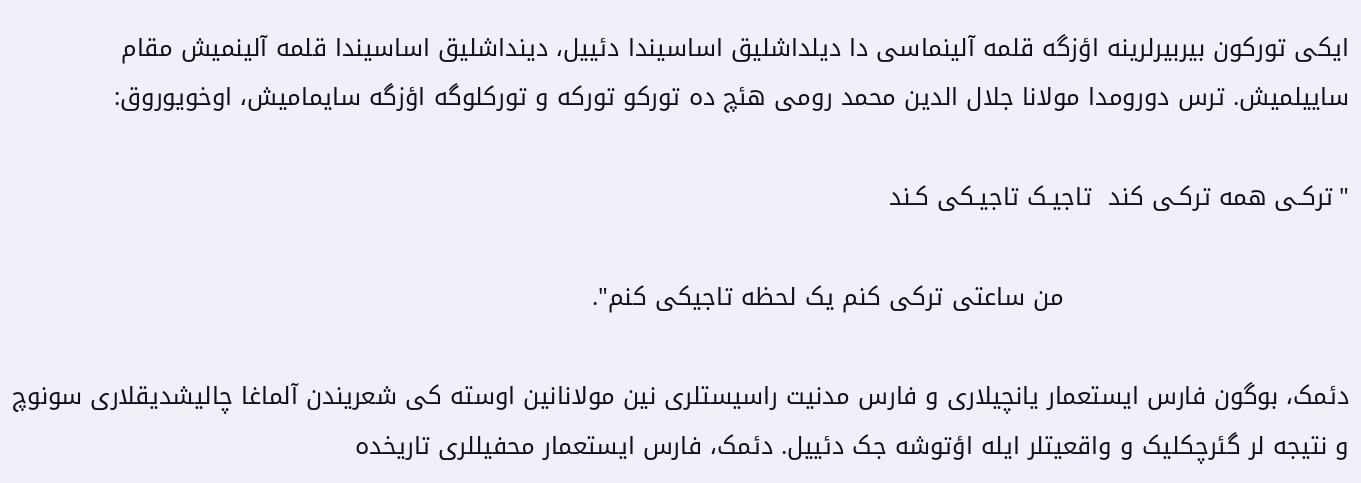ایکی تورکون بیربیرلرینه اؤزگه قلمه آلینماسی دا دیلداشلیق اساسیندا دئییل، دینداشلیق اساسیندا قلمه آلینمیش مقام ساییلمیش. ترس دورومدا مولانا جلال الدین محمد رومی هئچ ده تورکو تورکه و تورکلوگه اؤزگه سایمامیش، اوخویوروق:

"ترکـی همه ترکـی کند  تاجیـک تاجیـکی کـند

                                   من ساعتی ترکی کنم یک لحظه تاجیکی کنم".

دئمک، بوگون فارس ایستعمار یانچیلاری و فارس مدنیت راسیستلری نین مولانانین اوسته کی شعریندن آلماغا چالیشدیقلاری سونوچ و نتیجه لر گئرچکلیک و واقعیتلر ایله اؤتوشه جک دئییل. دئمک، فارس ایستعمار محفیللری تاریخده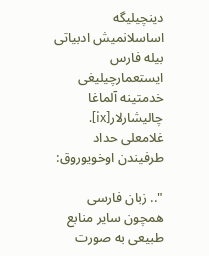دینچیلیگه اساسلانمیش ادبیاتی بیله فارس ایستعمارچیلیغی خدمتینه آلماغا چالیشارلار[ix]. غلامعلی حداد طرفیندن اوخویوروق:

".. زبان فارسی همچون سایر منابع طبیعی به صورت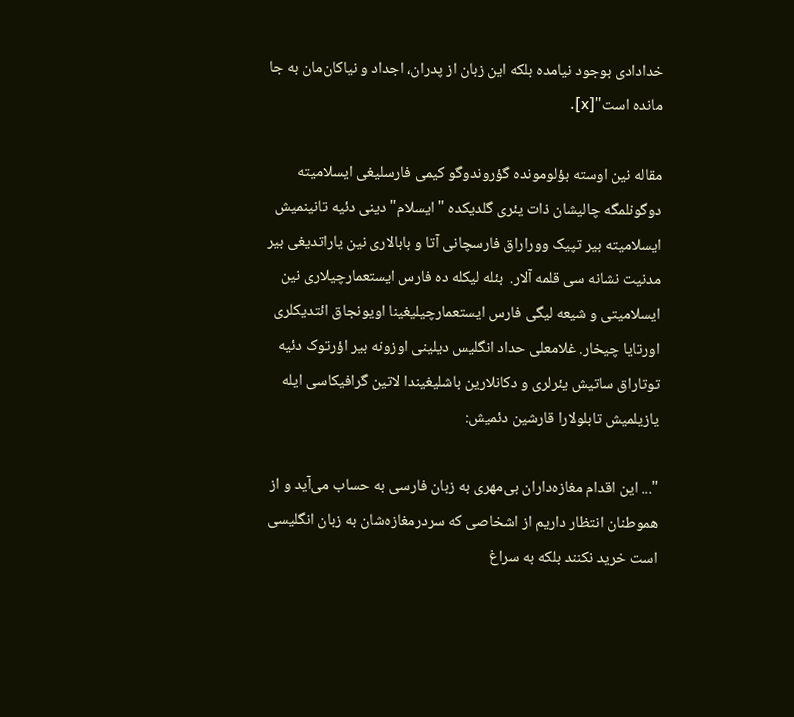خدادادی بوجود نیامده بلکه این زبان از پدران، اجداد و نیاکان‌مان به جا مانده است"[x].

مقاله نین اوسته بؤلومونده گؤروندوگو کیمی فارسلیغی ایسلامیته دوگونلمگه چالیشان ذات یئری گلدیکده "ایسلام" دینی دئیه تانینمیش ایسلامیته بیر تپیک ووراراق فارسچانی آتا و بابالاری نین یاراتدیغی بیر مدنیت نشانه سی قلمه آلار.  بئله لیکله ده فارس ایستعمارچیلاری نین ایسلامیتی و شیعه لیگی فارس ایستعمارچیلیغینا اویونجاق ائتدیکلری اورتایا چیخار. غلامعلی حداد انگلیس دیلینی اوزونه بیر اؤرتوک دئیه توتاراق ساتیش یئرلری و دکانلارین باشلیغیندا لاتین گرافیکاسی ایله یازیلمیش تابلولارا قارشین دئمیش:

"... این اقدام مغازه‌داران بی‌مهری به زبان فارسی به حساب می‌آید و از هموطنان انتظار داریم از اشخاصی که سردرمغازه‌شان به زبان انگلیسی است خرید نکنند بلکه به سراغ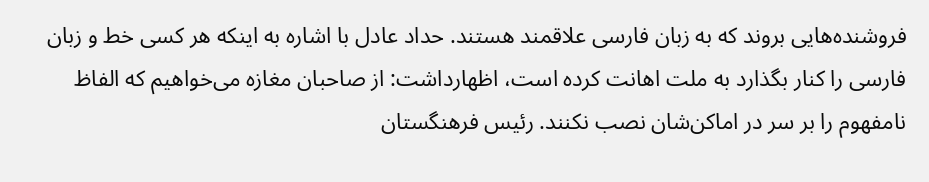فروشنده‌هایی بروند که به زبان فارسی علاقمند هستند. حداد عادل با اشاره به اینکه هر کسی خط و زبان فارسی را کنار بگذارد به ملت اهانت کرده است، اظهارداشت: از صاحبان مغازه می‌خواهیم که الفاظ نامفهوم را بر سر در اماکن‌شان نصب نکنند. رئیس فرهنگستان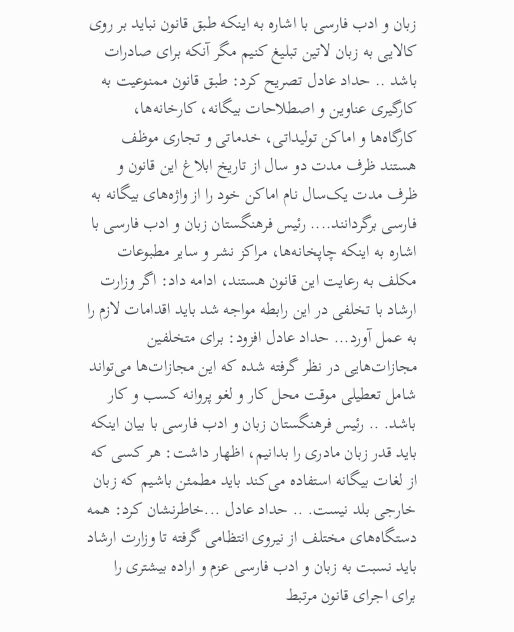زبان و ادب فارسی با اشاره به اینکه طبق قانون نباید بر روی کالایی به زبان لاتین تبلیغ کنیم مگر آنکه برای صادرات باشد .. حداد عادل تصریح کرد: طبق قانون ممنوعیت به کارگیری عناوین و اصطلاحات بیگانه، کارخانه‌ها، کارگاه‌ها و اماکن تولیداتی، خدماتی و تجاری موظف هستند ظرف مدت دو سال از تاریخ ابلاغ این قانون و ظرف مدت یک‌سال نام اماکن خود را از واژه‌های بیگانه به فارسی برگردانند.... رئیس فرهنگستان زبان و ادب فارسی با اشاره به اینکه چاپخانه‌ها، مراکز نشر و سایر مطبوعات مکلف به رعایت این قانون هستند، ادامه داد: اگر وزارت ارشاد با تخلفی در این رابطه مواجه شد باید اقدامات لازم را به عمل آورد... حداد عادل افزود: برای متخلفین مجازات‌هایی در نظر گرفته شده که این مجازات‌ها می‌تواند شامل تعطیلی موقت محل کار و لغو پروانه کسب و کار باشد. .. رئیس فرهنگستان زبان و ادب فارسی با بیان اینکه باید قدر زبان مادری را بدانیم، اظهار داشت: هر کسی که از لغات بیگانه استفاده می‌کند باید مطمئن باشیم که زبان خارجی بلد نیست. .. حداد عادل ...خاطرنشان کرد: همه دستگا‌ه‌های مختلف از نیروی انتظامی گرفته تا وزارت ارشاد باید نسبت به زبان و ادب فارسی عزم و اراده بیشتری را برای اجرای قانون مرتبط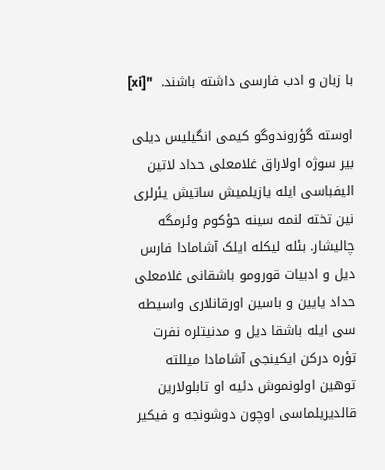با زبان و ادب فارسی داشته باشند.  "[xi]

اوسته گؤروندوگو کیمی انگیلیس دیلی بیر سوژه اولاراق غلامعلی حداد لاتین الیفباسی ایله یازیلمیش ساتیش یئرلری نین تخته لنمه سینه حؤکوم وئرمگه چالیشار. بئله لیکله ایلک آشامادا فارس دیل و ادبیات قورومو باشقانی غلامعلی حداد یایین و باسین اورقانلاری واسیطه سی ایله باشقا دیل و مدنیتلره نفرت تؤره درکن ایکینجی آشامادا میللته توهین اولونموش دئیه او تابلولارین قالدیریلماسی اوچون دوشونجه و فیکیر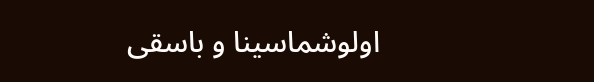اولوشماسینا و باسقی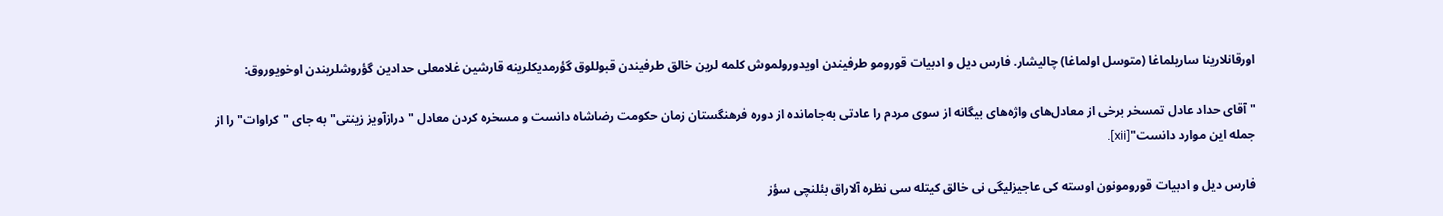اورقانلارینا ساریلماغا (متوسل اولماغا) چالیشار. فارس دیل و ادبیات قورومو طرفیندن اویدورولموش کلمه لرین خالق طرفیندن قبوللوق گؤرمدیکلرینه قارشین غلامعلی حدادین گؤروشلریندن اوخویوروق:

" آقای حداد عادل تمسخر برخی از معادل‌های واژه‌های بیگانه از سوی مردم را عادتی به‌جامانده از دوره فرهنگستان زمان حکومت رضاشاه دانست و مسخره کردن معادل "درازآویز زینتی" به جای "کراوات" را از جمله این موارد دانست"[xii].

فارس دیل و ادبیات قورومونون اوسته کی عاجیزلیگی نی خالق کیتله سی نظره آلاراق بئلنچی سؤز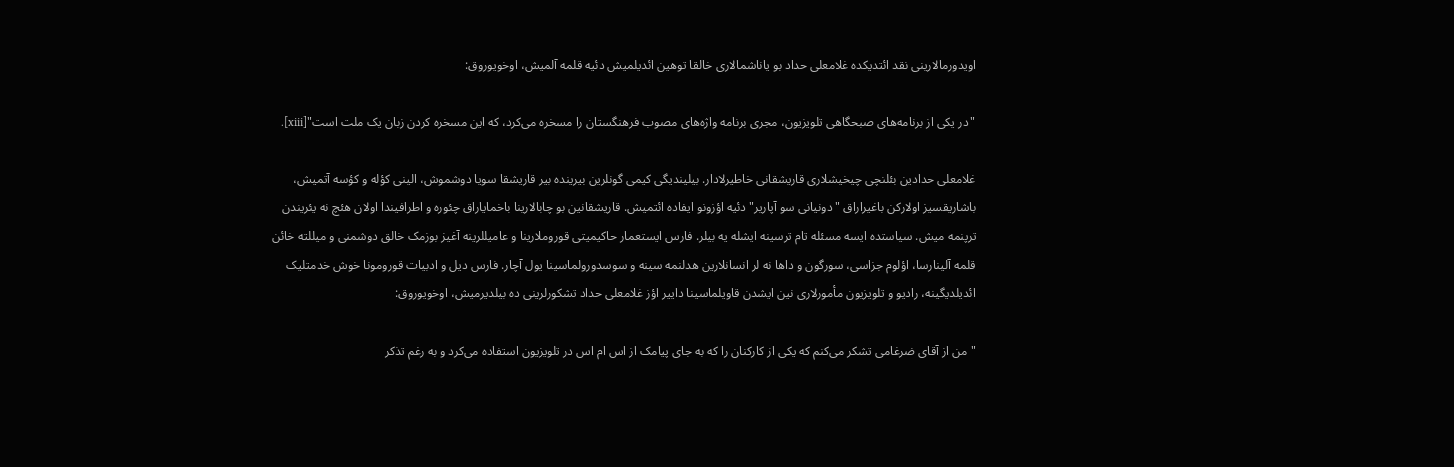اویدورمالارینی نقد ائتدیکده غلامعلی حداد بو یاناشمالاری خالقا توهین ائدیلمیش دئیه قلمه آلمیش، اوخویوروق:

"در یکی از برنامه‌های صبحگاهی تلویزیون، مجری برنامه واژه‌های مصوب فرهنگستان را مسخره می‌کرد، که این مسخره کردن زبان یک ملت است"[xiii].

غلامعلی حدادین بئلنچی چیخیشلاری قاریشقانی خاطیرلادار. بیلیندیگی کیمی گونلرین بیرینده بیر قاریشقا سویا دوشموش، الینی کؤله و کؤسه آتمیش، باشاریقسیز اولارکن باغیراراق "دونیانی سو آپاریر" دئیه اؤزونو ایفاده ائتمیش. قاریشقانین بو چابالارینا باخمایاراق چئوره و اطرافیندا اولان هئچ نه یئریندن ترپنمه میش. سیاستده ایسه مسئله تام ترسینه ایشله یه بیلر. فارس ایستعمار حاکیمیتی قوروملارینا و عامیللرینه آغیز بوزمک خالق دوشمنی و میللته خائن قلمه آلینارسا، اؤلوم جزاسی، سورگون و داها نه لر انسانلارین هدلنمه سینه و سوسدورولماسینا یول آچار. فارس دیل و ادبیات قورومونا خوش خدمتلیک ائدیلدیگینه، رادیو و تلویزیون مأمورلاری نین ایشدن قاویلماسینا داییر اؤز غلامعلی حداد تشکورلرینی ده بیلدیرمیش، اوخویوروق:

"من از آقای ضرغامی تشکر می‌کنم که یکی از کارکنان را که به جای پیامک از اس ام اس در تلویزیون استفاده می‌کرد و به رغم تذکر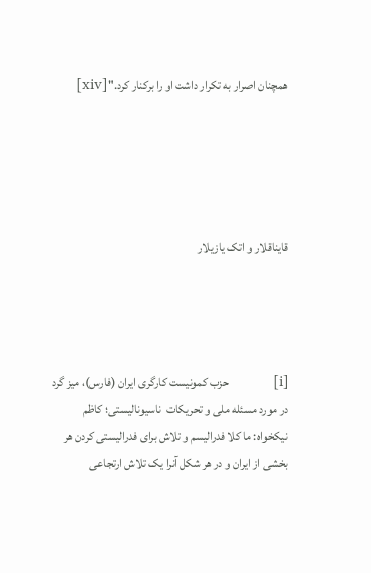همچنان اصرار به تکرار داشت او را برکنار کرد."[xiv]





قایناقلار و اتک یازیلار




[i]           حزب کمونیست کارگری ایران (فارس)، میز گرد در مورد مسئله ملی و تحریکات  ناسیونالیستی؛ کاظم نیکخواه: ما کلا فدرالیسم و تلاش برای فدرالیستی کردن هر بخشی از ایران و در هر شکل آنرا یک تلاش ارتجاعی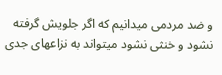و ضد مردمی میدانیم که اگر جلویش گرفته نشود و خنثی نشود میتواند به نزاعهای جدی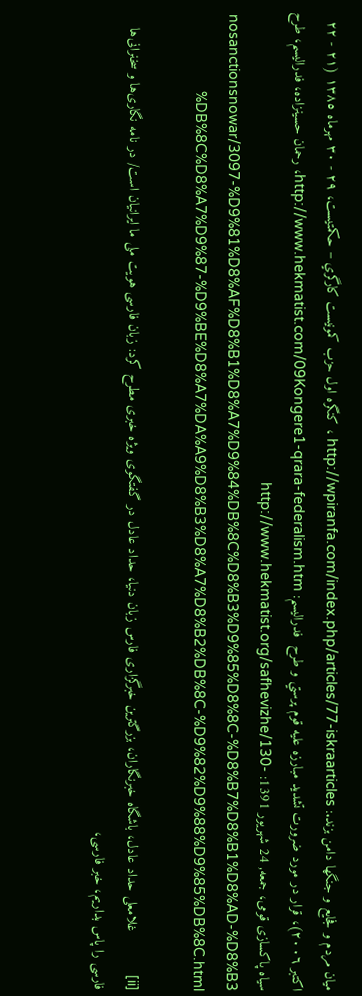میان مردم و فجایع و جنگها دامن بزند.: http://wpiranfa.com/index.php/articles/77-iskraarticles ، کنگره اول حزب کمونيست کارگري – حکمتيست، ٢٩ - ٣٠ مهرماه ١٣٨٥ (۲١ - ٢٢ اکتبر ۲٠٠٦)، قرار در مورد ضرورت تشديد مبارزه عليه قوم پرستي و طرح  فدراليسم: http://www.hekmatist.com/09Kongere1-qrara-federalism.htm، رحمان حسینزاده، فدرالیسم، طرح سیاه پاکسازی قومی، جمعه, 24 شهریور 1391: http://www.hekmatist.org/safhevizhe/130-nosanctionsnowar/3097-%D9%81%D8%AF%D8%B1%D8%A7%D9%84%DB%8C%D8%B3%D9%85%D8%8C-%D8%B7%D8%B1%D8%AD-%D8%B3%DB%8C%D8%A7%D9%87-%D9%BE%D8%A7%DA%A9%D8%B3%D8%A7%D8%B2%DB%8C-%D9%82%D9%88%D9%85%DB%8C.html

[ii]           غلامعلی حداد عادل، باشگاه خبرنگاران، بزرگترین خبرگزاری فارس زبان دنیا، حداد عادل در گفتگوی ویژه خبری مطرح کرد: زبان فارسی هویت ملی ما ایرانیان است/ در نامه نگاری‌ها و سخنرانی‌ها فارسی را پاس بداریم، خبر فارسی،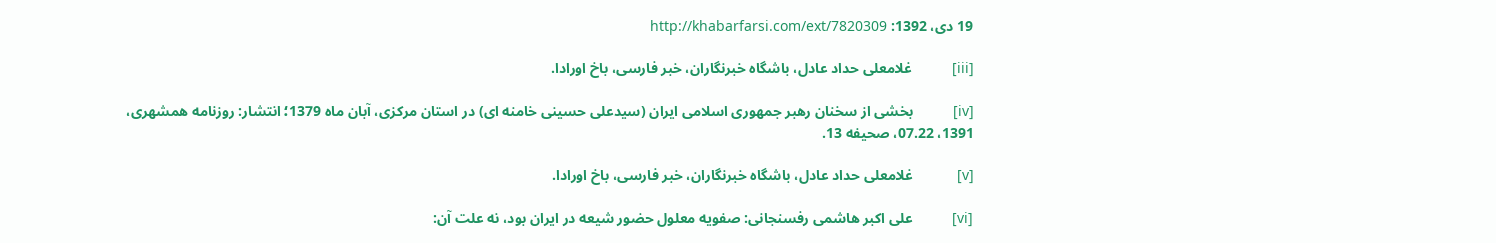19 دی، 1392: http://khabarfarsi.com/ext/7820309

[iii]          غلامعلی حداد عادل، باشگاه خبرنگاران، خبر فارسی، باخ اورادا.

[iv]          بخشی از سخنان رهبر جمهوری اسلامی ایران (سیدعلی حسینی خامنه ای) در استان مرکزی، آبان ماه 1379؛ انتشار: روزنامه همشهری، 1391، 07.22، صحیفه 13.

[v]           غلامعلی حداد عادل، باشگاه خبرنگاران، خبر فارسی، باخ اورادا.

[vi]          علی اکبر هاشمی رفسنجانی: صفویه معلول حضور شیعه در ایران بود، نه علت آن: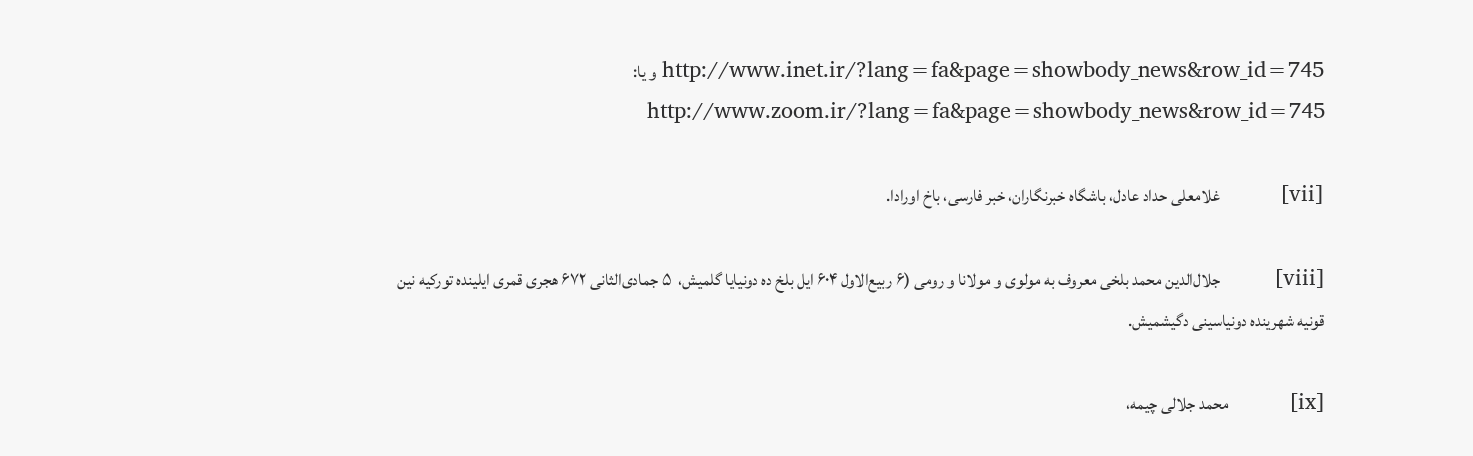http://www.inet.ir/?lang=fa&page=showbody_news&row_id=745 و یا: http://www.zoom.ir/?lang=fa&page=showbody_news&row_id=745

[vii]          غلامعلی حداد عادل، باشگاه خبرنگاران، خبر فارسی، باخ اورادا.

[viii]         جلال‌الدین محمد بلخی معروف به مولوی و مولانا و رومی (۶ ربیع‌الاول ۶۰۴ ایل بلخ ده دونیایا گلمیش،  ۵ جمادی‌الثانی ۶۷۲ هجری قمری ایلینده تورکیه نین قونیه شهرینده دونیاسینی دگیشمیش.

[ix]          محمد جلالی چیمه،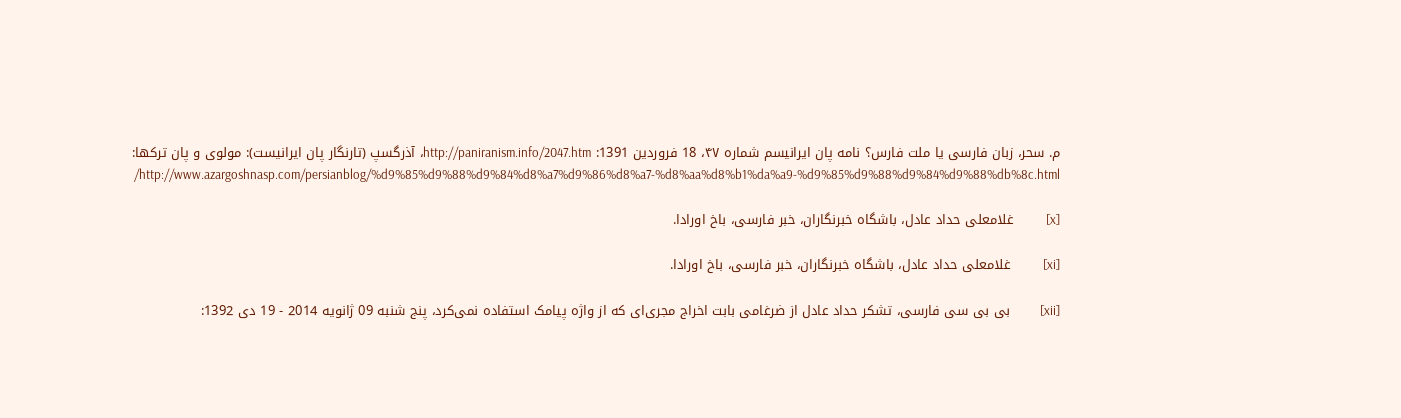م. سحر، زبان فارسی یا ملت فارس؟ نامه پان ایرانیسم شماره ۴۷، 18 فروردین 1391: http://paniranism.info/2047.htm، آذرگسپ (تارنگار پان ایرانیست): مولوی و پان ترکها: http://www.azargoshnasp.com/persianblog/%d9%85%d9%88%d9%84%d8%a7%d9%86%d8%a7-%d8%aa%d8%b1%da%a9-%d9%85%d9%88%d9%84%d9%88%db%8c.html/

[x]           غلامعلی حداد عادل، باشگاه خبرنگاران، خبر فارسی، باخ اورادا.

[xi]           غلامعلی حداد عادل، باشگاه خبرنگاران، خبر فارسی، باخ اورادا.

[xii]          بی بی سی فارسی، تشکر حداد عادل از ضرغامی بابت اخراج مجری‌ای که از واژه پیامک استفاده نمی‌کرد، پنج شنبه 09 ژانويه 2014 - 19 دی 1392: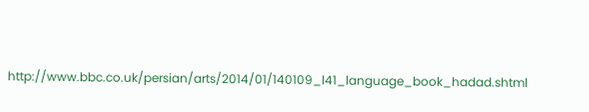http://www.bbc.co.uk/persian/arts/2014/01/140109_l41_language_book_hadad.shtml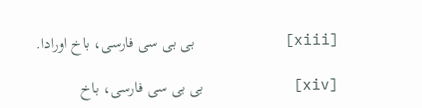[xiii]          بی بی سی فارسی، باخ اورادا.

[xiv]          بی بی سی فارسی، باخ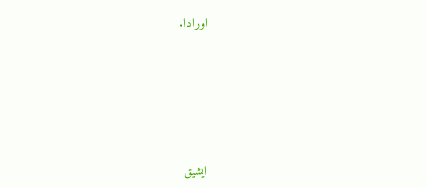اورادا.







ایشیق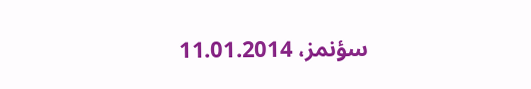سؤنمز، 11.01.2014